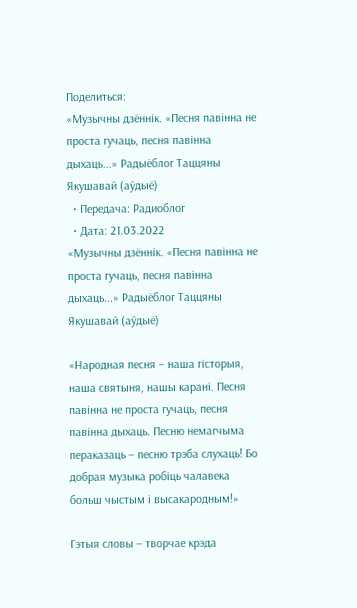Поделиться:
«Музычны дзённік. «Песня павінна не проста гучаць, песня павінна дыхаць...» Радыёблог Таццяны Якушавай (аўдыё)
  • Передача: Радиоблог
  • Дата: 21.03.2022
«Музычны дзённік. «Песня павінна не проста гучаць, песня павінна дыхаць...» Радыёблог Таццяны Якушавай (аўдыё)

«Народная песня – наша гісторыя, наша святыня, нашы карані. Песня павінна не проста гучаць, песня павінна дыхаць. Песню немагчыма пераказаць – песню трэба слухаць! Бо добрая музыка робіць чалавека больш чыстым і высакародным!»

Гэтыя словы – творчае крэда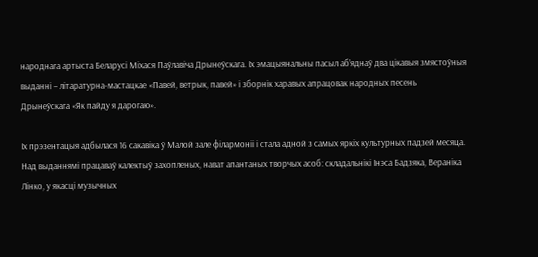народнага артыста Беларусі Міхася Паўлавіча Дрынеўскага. Іх эмацыянальны пасыл аб’яднаў два цікавыя змястоўныя выданні – літаратурна-мастацкае «Павей, ветрык, павей» і зборнік харавых апрацовак народных песень Дрынеўскага «Як пайду я дарогаю».

Іх прэзентацыя адбылася 16 сакавіка ў Малой зале філармоніі і стала адной з самых яркіх культурных падзей месяца. Над выданнямі працаваў калектыў захопленых, нават апантаных творчых асоб: складальнікі Інэса Бадзяка, Вераніка Лінко, у якасці музычных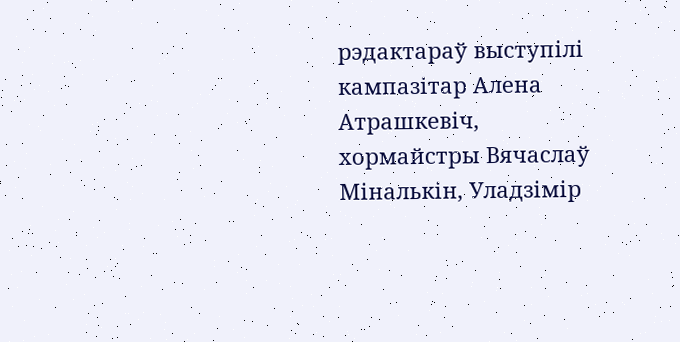рэдактараў выступілі кампазітар Алена Атрашкевіч, хормайстры Вячаслаў Міналькін, Уладзімір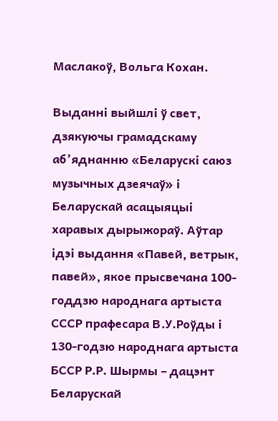Маслакоў, Вольга Кохан.

Выданні выйшлі ў свет, дзякуючы грамадскаму аб’яднанню «Беларускі саюз музычных дзеячаў» і Беларускай асацыяцыі харавых дырыжораў. Аўтар ідэі выдання «Павей, ветрык, павей», якое прысвечана 100-годдзю народнага артыста СССР прафесара В.У.Роўды і 130-годзю народнага артыста БССР Р.Р. Шырмы – дацэнт Беларускай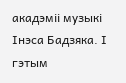акадэміі музыкі Інэса Бадзяка. І гэтым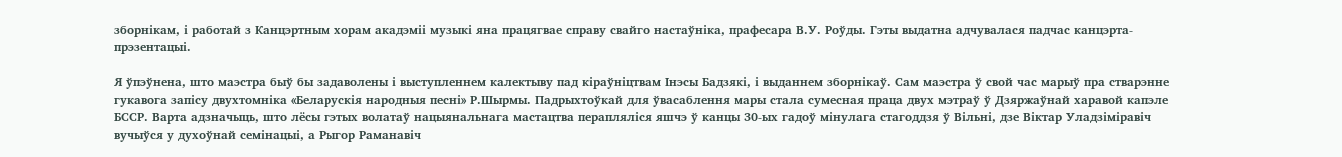зборнікам, і работай з Канцэртным хорам акадэміі музыкі яна працягвае справу свайго настаўніка, прафесара В.У. Роўды. Гэты выдатна адчувалася падчас канцэрта-прэзентацыі.

Я ўпэўнена, што маэстра быў бы задаволены і выступленнем калектыву пад кіраўніцтвам Інэсы Бадзякі, і выданнем зборнікаў. Сам маэстра ў свой час марыў пра стварэнне гукавога запісу двухтомніка «Беларускiя народныя песнi» Р.Шырмы. Падрыхтоўкай для ўвасаблення мары стала сумесная праца двух мэтраў ў Дзяржаўнай харавой капэле БССР. Варта адзначыць, што лёсы гэтых волатаў нацыянальнага мастацтва перапляліся яшчэ ў канцы 30-ых гадоў мінулага стагоддзя ў Вільні, дзе Віктар Уладзіміравіч вучыўся у духоўнай семінацыі, а Рыгор Раманавіч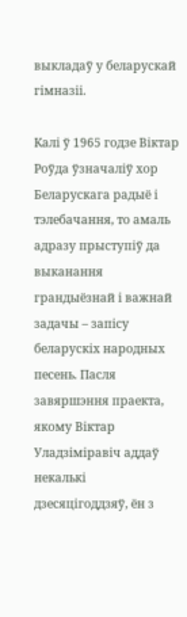выкладаў у беларускай гімназіі.

Калі ў 1965 годзе Віктар Роўда ўзначаліў хор Беларускага радыё і тэлебачання, то амаль адразу прыступіў да выканання грандыёзнай і важнай задачы – запісу беларускіх народных песень. Пасля завяршэння праекта, якому Віктар Уладзіміравіч аддаў некалькі дзесяцігоддзяў, ён з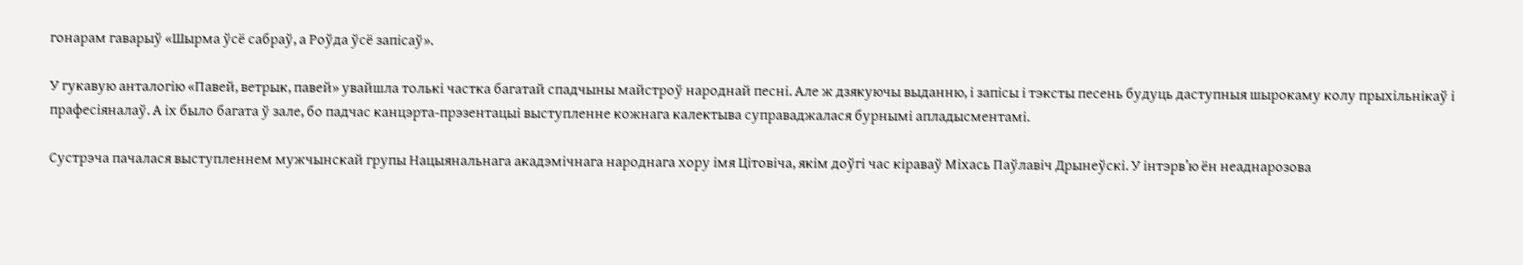гонарам гаварыў «Шырма ўсё сабраў, а Роўда ўсё запісаў».

У гукавую анталогію «Павей, ветрык, павей» увайшла толькі частка багатай спадчыны майстроў народнай песні. Але ж дзякуючы выданню, і запісы і тэксты песень будуць даступныя шырокаму колу прыхільнікаў і прафесіяналаў. А іх было багата ў зале, бо падчас канцэрта-прэзентацыі выступленне кожнага калектыва суправаджалася бурнымі апладысментамі.

Сустрэча пачалася выступленнем мужчынскай групы Нацыянальнага акадэмічнага народнага хору імя Цітовіча, якім доўгі час кіраваў Міхась Паўлавіч Дрынеўскі. У інтэрв’ю ён неаднарозова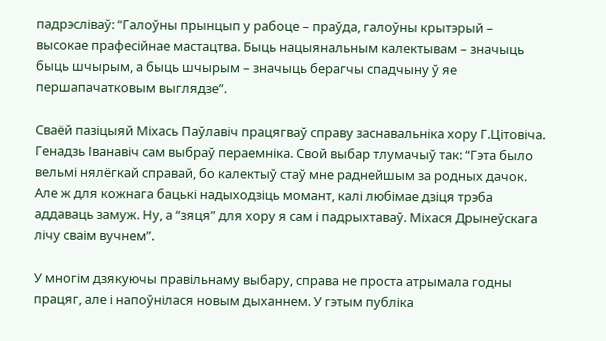падрэсліваў: “Галоўны прынцып у рабоце – праўда, галоўны крытэрый – высокае прафесійнае мастацтва. Быць нацыянальным калектывам – значыць быць шчырым, а быць шчырым – значыць берагчы спадчыну ў яе першапачатковым выглядзе”.

Сваёй пазіцыяй Міхась Паўлавіч працягваў справу заснавальніка хору Г.Цітовіча. Генадзь Іванавіч сам выбраў пераемніка. Свой выбар тлумачыў так: “Гэта было вельмі нялёгкай справай, бо калектыў стаў мне раднейшым за родных дачок. Але ж для кожнага бацькі надыходзіць момант, калі любімае дзіця трэба аддаваць замуж. Ну, а “зяця” для хору я сам і падрыхтаваў. Міхася Дрынеўскага лічу сваім вучнем”.

У многім дзякуючы правільнаму выбару, справа не проста атрымала годны працяг, але і напоўнілася новым дыханнем. У гэтым публіка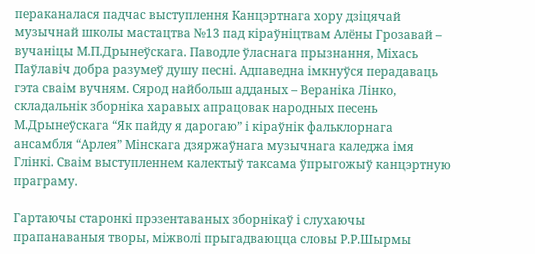пераканалася падчас выступлення Канцэртнага хору дзіцячай музычнай школы мастацтва №13 пад кіраўніцтвам Алёны Грозавай – вучаніцы М.П.Дрынеўскага. Паводле ўласнага прызнання, Міхась Паўлавіч добра разумеў душу песні. Адпаведна імкнуўся перадаваць гэта сваім вучням. Сярод найбольш адданых – Вераніка Лінко, складальнік зборніка харавых апрацовак народных песень М.Дрынеўскага “Як пайду я дарогаю” і кіраўнік фальклорнага ансамбля “Арлея” Мінскага дзяржаўнага музычнага каледжа імя Глінкі. Сваім выступленнем калектыў таксама ўпрыгожыў канцэртную праграму.

Гартаючы старонкі прэзентаваных зборнікаў і слухаючы прапанаваныя творы, міжволі прыгадваюцца словы Р.Р.Шырмы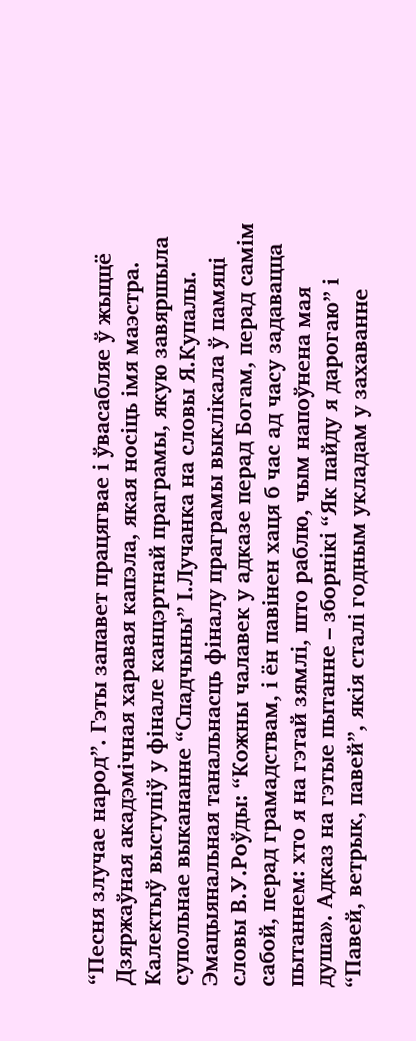“Песня злучае народ”. Гэты запавет працягвае і ўвасабляе ў жыццё Дзяржаўная акадэмічная харавая капэла, якая носіць імя маэстра. Калектыў выступіў у фінале канцэртнай праграмы, якую завяршыла супольнае выкананне “Спадчыны” І.Лучанка на словы Я.Купалы. Эмацыянальная танальнасць фіналу праграмы выклікала ў памяці словы В.У.Роўды: “Кожны чалавек у адказе перад Богам, перад самім сабой, перад грамадствам, і ён павінен хаця б час ад часу задавацца пытаннем: хто я на гэтай зямлі, што раблю, чым напоўнена мая душа». Адказ на гэтые пытанне – зборнікі “Як пайду я дарогаю” і “Павей, ветрык, павей”, якія сталі годным укладам у захаванне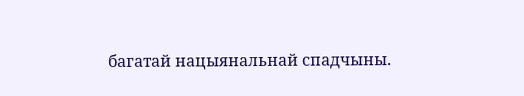багатай нацыянальнай спадчыны.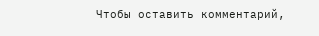Чтобы оставить комментарий,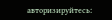авторизируйтесь: